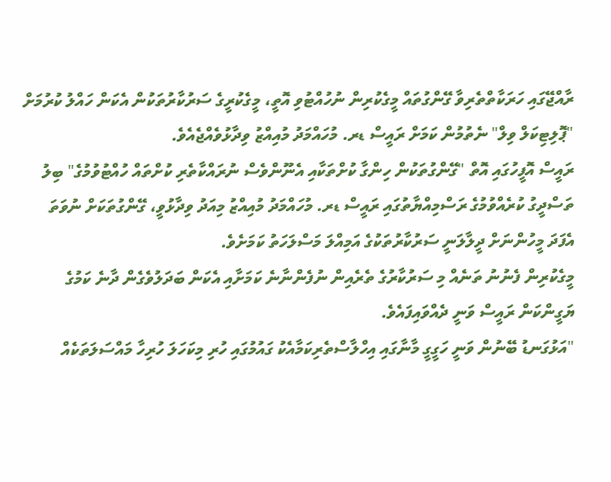ރާއްޖޭގައި ހަރަކާތްތެރިވާ ގޭންގުތައް މީގެކުރިން ނުހުއްޓުވި އޮތީ، މީގެކުރީގެ ސަރުކާރުތަކުން އެކަން ހައްލު ކުރުމަށް "ޕޮލިޓިކަލް ވިލް" ނެތުމުން ކަމަށް ރައީސް ޑރ. މުހައްމަދު މުއިއްޒު ވިދާޅުވެއްޖެއެވެ.
ރައީސް އޮފީހުގައި އޮތް "ގޭންގުތަކުން ހިންގާ ކުށްތަކާއި އެނޫންވެސް ނުރައްކާތެރި ކުށްތައް ހުއްޓުވުމުގެ" ބިލު ތަސްދީގު ކުރެއްވުމުގެ ރަސްމިއްޔާތުގައި ރައީސް ޑރ. މުހައްމަދު މުއިއްޒު މިއަދު ވިދާޅުވީ، ގޭންގުތަކަށް ނުވަތަ އެފަދަ މީހުންނަށް ދީލާލަނީ ސަރުކާރުތަކުގެ އަމިއްލަ މަސްލަހަތު ކަމަށެވެ.
މީގެކުރިން ފެނުނު ތަނެއް މި ސަރުކާރުގެ ތެރެއިން ނުފެންނާނެ ކަމަށާއި އެކަން ބަދަލުވެގެން ދާނެ ކަމުގެ ޔަގީންކަން ރައީސް ވަނީ ދެއްވައިފައެވެ.
"އަޅުގަނޑު ބޭނުން ވަނީ ހަގީގީ މާނާގައި އިހްލާސްތެރިކަމާއެކު ގައުމުގައި ހުރި މިކަހަލަ ހުރިހާ މައްސަލަތަކެއް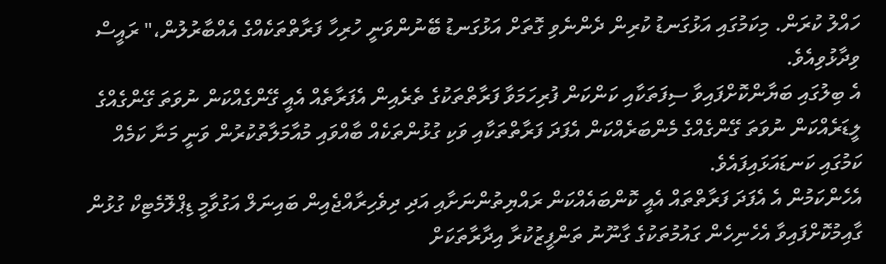ހައްލު ކުރަން. މިކަމުގައި އަޅުގަނޑު ކުރިން ދެންނެވި ގޮތަށް އަޅުގަނޑު ބޭނުންވަނީ ހުރިހާ ފަރާތްތަކެއްގެ އެއްބާރުލުން،" ރައީސް ވިދާޅުވިއެވެ.
އެ ބިލުގައި ބަޔާންކޮށްފައިވާ ސިފަތަކާއި ކަންކަން ފުރިހަމަވާ ފަރާތްތަކުގެ ތެރެއިން އެފަރާތެއް އެއީ ގޭންގެއްކަން ނުވަތަ ގޭންގެއްގެ ލީޑަރެއްކަން ނުވަތަ ގޭންގެއްގެ މެންބަރެއްކަން އެފަދަ ފަރާތްތަކާއި ވަކި ގުޅުންތަކެއް ބާއްވައި މުއާމަލާތުކުރުން ވަނީ މަނާ ކަމެއް ކަމުގައި ކަނޑައަޅައިފައެވެ.
އެހެންކަމުން އެ އެފަދަ ފަރާތްތައް އެއީ ކޮންބައެއްކަން ރައްޔިތުންނަށާއި އަދި ދިވެހިރާއްޖެއިން ބައިނަލް އަގުވާމީ ޑިޕްލޮމެޓިކް ގުޅުން ގާއިމުކޮށްފައިވާ އެހެނިހެން ގައުމުތަކުގެ ގާނޫނު ތަންފީޒުކުރާ އިދާރާތަކަށް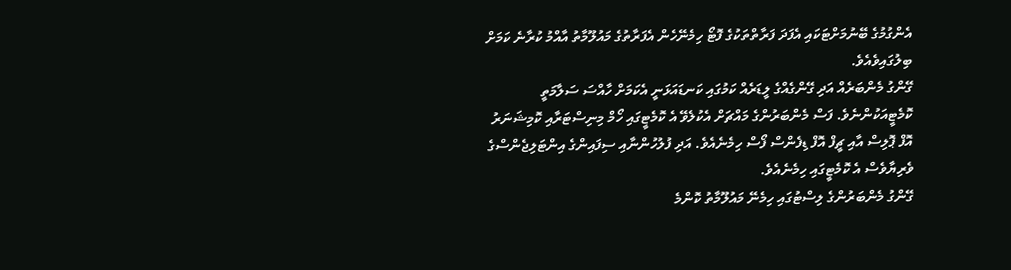އެންގުމުގެ ބޭނުމަށްޓަކައި އެފަދަ ފަރާތްތަކުގެ ފޮޓޯ ހިމެނޭހެން އެފަރާތުގެ މައުލޫމާތު އާއްމު ކުރާނެ ކަމަށް ބިލުގައިވެއެވެ.
ގޭންގު މެންބަރެއް އަދި ގޭންގެއްގެ ލީޑަރެއް ކަމުގައި ކަނޑައަޅަނީ އެކަމަށް ހާއްސަ ސަލާމަތީ ކޮމެޓީއަކުންނެވެ. ފަސް މެންބަރުންގެ މައްޗަށް އެކުލެވޭ އެ ކޮމެޓީގައި ހޯމް މިނިސްޓަރާއި ކޮމިޝަނަރު އޮފް ޕޮލިސް އާއި ޗީފް އޮފް ޑިފެންސް ފޯސް ހިމެނެއެވެ. އަދި ފުލުހުންނާއި ސިފައިންގެ އިންޓަލިޖެންސްގެ ވެރިޔާވެސް އެ ކޮމެޓީގައި ހިމެނެއެވެ.
ގޭންގު މެންބަރުންގެ ލިސްޓުގައި ހިމެނޭ މައުލޫމާތު ކޮންމެ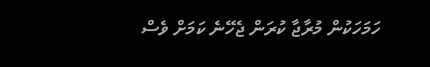ހަމަހަކުން މުރާޖާ ކުރަން ޖެހޭނެ ކަމަށް ވެސް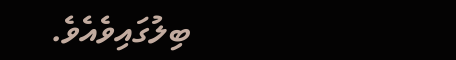ބިލުގައިވެއެވެ.